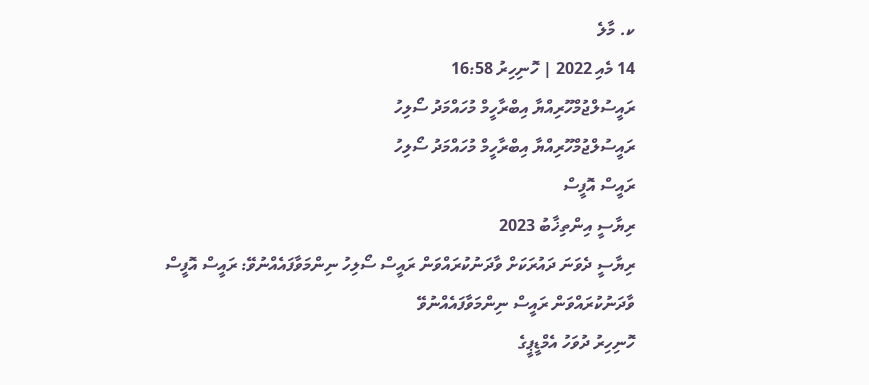ކ. މާލެ
14 މެއި 2022 | ހޮނިހިރު 16:58
ރައީސުލްޖުމްހޫރިއްޔާ އިބްރާހީމް މުހައްމަދު ސޯލިހު
ރައީސުލްޖުމްހޫރިއްޔާ އިބްރާހީމް މުހައްމަދު ސޯލިހު
ރައީސް އޮފީސް
ރިޔާސީ އިންތިޚާބު 2023
ރިޔާސީ ދެވަނަ ދައުރަކަށް ވާދަނުކުރައްވަން ރައީސް ސޯލިހު ނިންމަވާފައެއްނުވޭ: ރައީސް އޮފީސް
ވާދަނުކުރައްވަން ރައީސް ނިންމަވާފައެއްނުވޭ
ހޮނިހިރު ދުވަހު އެމްޑީޕީގެ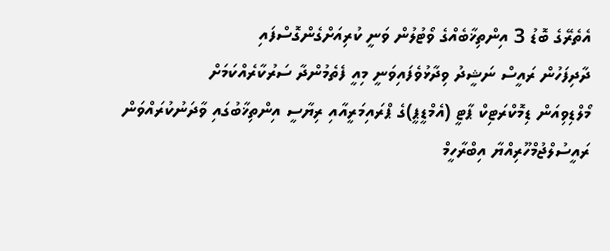އެތެރޭގެ ބޮޑު 3 އިންތިޚާބެއްގެ ވޯޓުލުން ވަނީ ކުރިއަށްގެންގޮސްފައި
ދާދިފަހުން ރައީސް ނަޝީދު ވިދާޅުވެފައިވަނީ މިއީ ފެތެމުންދާ ސަރުކާރެއްކަމަށް
މޯލްޑިވިއަން ޑިމޮކްރަޓިކް ޕާޓީ (އެމްޑީޕީ)ގެ ޕްރައިމަރީއާއި ރިޔާސީ އިންތިޚާބުގައި ވާދަނުކުރައްވަން ރައީސުލްޖުމްހޫރިއްޔާ އިބްރާހީމް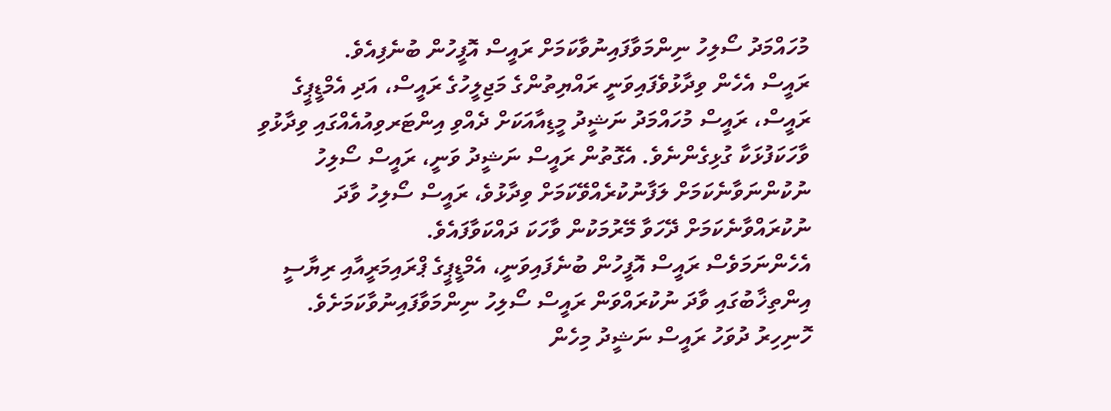މުހައްމަދު ސޯލިހު ނިންމަވާފައިނުވާކަމަށް ރައީސް އޮފީހުން ބުނެފިއެވެ.
ރައީސް އެހެން ވިދާޅުވެފައިވަނީ ރައްޔިތުންގެ މަޖިލީހުގެ ރައީސް، އަދި އެމްޑީޕީގެ ރައީސް، ރައީސް މުހައްމަދު ނަޝީދު މީޑިއާއަކަށް ދެއްވި އިންޓަރވިއުއެއްގައި ވިދާޅުވި ވާހަކަފުޅަކާ ގުޅިގެންނެވެ. އެގޮތުން ރައީސް ނަޝީދު ވަނީ، ރައީސް ސޯލިހު ނުކުންނަވާނެކަމަށް ލަފާނުކުރެއްވޭކަމަށް ވިދާޅުވެ، ރައީސް ސޯލިހު ވާދަ ނުކުރައްވާނެކަމަށް ދޭހަވާ މޭރުމަކުން ވާހަކަ ދައްކަވާފައެވެ.
އެހެންނަމަވެސް ރައީސް އޮފީހުން ބުނެފައިވަނީ، އެމްޑީޕީގެ ޕްރައިމަރީއާއި ރިޔާސީ އިންތިޚާބުގައި ވާދަ ނުކުރައްވަން ރައީސް ސޯލިހު ނިންމަވާފައިނުވާކަމަށެވެ.
ހޮނިހިރު ދުވަހު ރައީސް ނަޝީދު މިހެން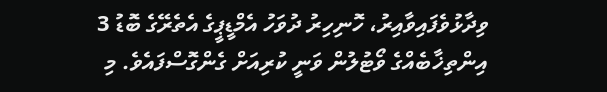ވިދާޅުވެފައިވާއިރު، ހޮނިހިރު ދުވަހު އެމްޑީޕީގެ އެތެރޭގެ ބޮޑު 3 އިންތިޚާބެއްގެ ވޯޓުލުން ވަނީ ކުރިއަށް ގެންގޮސްފައެވެ. މި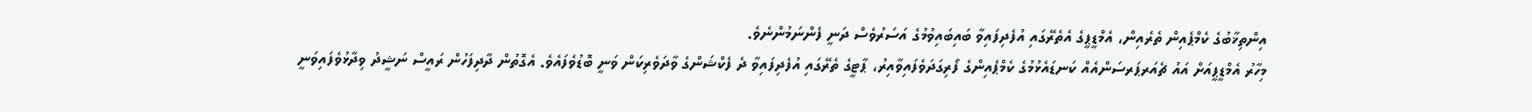އިންތިޚާބުގެ ކެމްޕެއިން ތެރެއިން، އެމްޑީޕީގެ އެތެރޭގައި އުފެދިފައިވާ ބައިބައިވުމުގެ އަސަރުވެސް ދަނީ ފެންނަމުންނެވެ.
މިހާރު އެމްޑީޕީއަށް އައު ޗެއަރޕަރސަންއެއް ކަނޑައެޅުމުގެ ކެމްޕެއިންގެ ފޯރިގަދަވެފައިވާއިރު، ޕާޓީގެ ތެރޭގައި އުފެދިފައިވާ ދެ ފެކްޝަންގެ ވާދަވެރިކަން ވަނީ ބޮޑުވެފައެވެ. އެގޮތުން ދާދިފަހުން ރައީސް ނަޝީދު ވިދާޅުވެފައިވަނީ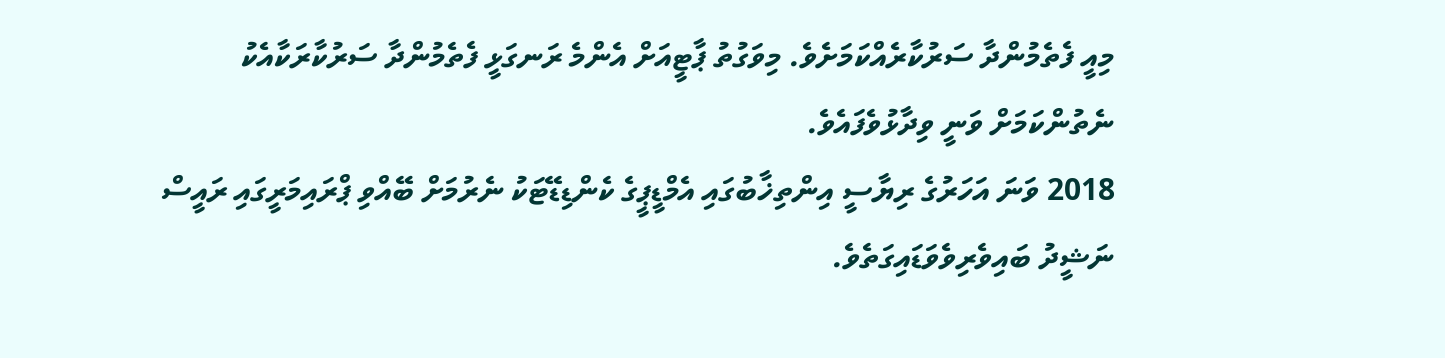މިއީ ފެތެމުންދާ ސަރުކާރެއްކަމަށެވެ. މިވަގުތު ޕާޓީއަށް އެންމެ ރަނގަޅީ ފެތެމުންދާ ސަރުކާރަކާއެކު ނެތުންކަމަށް ވަނީ ވިދާޅުވެފައެވެ.
2018 ވަނަ އަހަރުގެ ރިޔާސީ އިންތިޚާބުގައި އެމްޑީޕީގެ ކެންޑިޑޭޓަކު ނެރުމަށް ބޭއްވި ޕްރައިމަރީގައި ރައީސް ނަޝީދު ބައިވެރިވެވަޑައިގަތެވެ.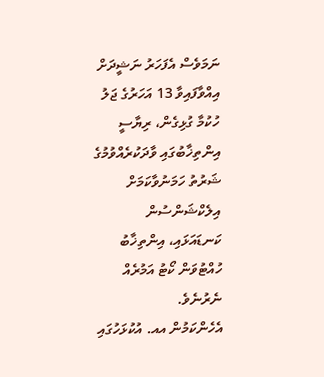ނަމަވެސް އެފަހަރު ނަޝީދަށް އިއްވާފައިވާ 13 އަހަރުގެ ޖަލު ހުކުމާ ގުޅިގެން، ރިޔާސީ އިންތިޚާބުގައި ވާދަކުރެއްވުމުގެ ޝަރުތު ހަމަނުވާކަމަށް އިލެކްޝަންސުން ކަނޑައަޅައި، އިންތިޚާބު ހުއްޓުވަން ކޯޓު އަމުރެއް ނެރުނެވެ.
އެހެންކަމުން އއ. އުކުޅަހުގައި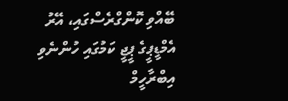ބޭއްވި ކޮންގްރެސްގައި، އޭރު އެމްޑީޕީގެ ޕީޖީ ކަމުގައި ހުންނެވި އިބްރާހީމް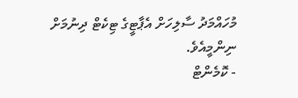މުހައްމަދު ސާލިހަށް އެޕާޓީގެ ޓިކެޓް ދިނުމަށް ނިންމީއެވެ.
- ކޮމެންޓް